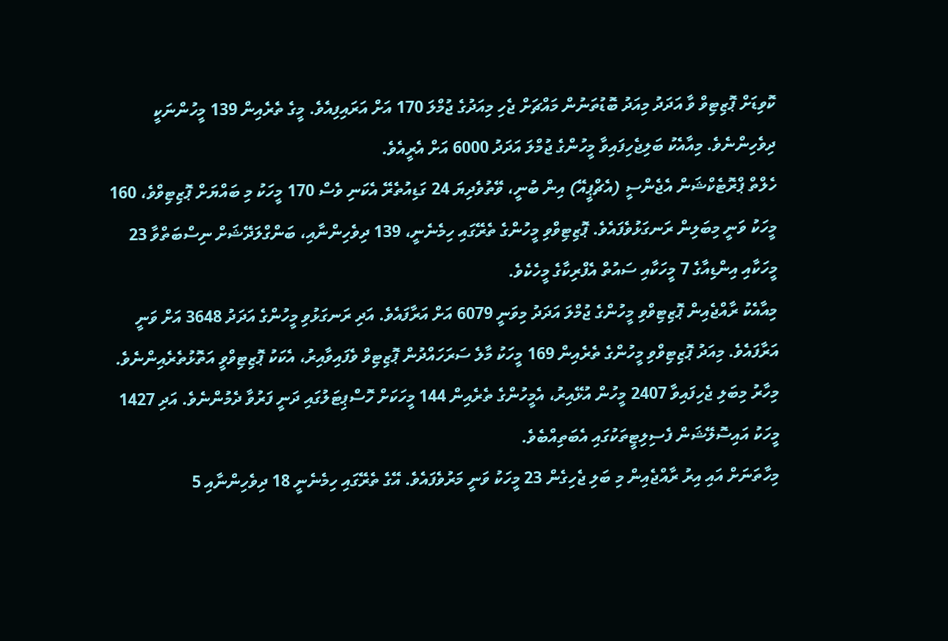ކޮވިޑަށް ޕޮޒިޓިވް ވާ އަދަދު މިއަދު ބޮޑުތަނުން މައްޗަށް ޖެހި މިއަދުގެ ޖުމްލަ 170 އަށް އަރައިފިއެވެ. މީގެ ތެރެއިން 139 މީހުންނަކީ ދިވެހިންނެވެ. މިއާއެކު ބަލިޖެހިފައިވާ މީހުންގެ ޖުމްލަ އަދަދު 6000 އަށް އެރީއެވެ.
ހެލްތް ޕްރޮޓެކްޝަން އެޖެންސީ (އެޗްޕީއޭ) އިން ބުނީ، ވޭތުވެދިޔަ 24 ގަޑިއުތެރޭ އެކަނި ވެސް 170 މީހަކު މި ބައްޔަށް ޕޮޒިޓިވްވެ، 160 މީހަކު ވަނީ މިބަލިން ރަނގަޅުވެފައެވެ. ޕޮޒިޓިވްވި މީހުންގެ ތެރޭގައި ހިމެނެނީ، 139 ދިވެހިންނާއި، ބަންގްލަދޭޝަށް ނިސްބަތްވާ 23 މީހަކާއި އިންޑިއާގެ 7 މީހަކާއި ސައުތް އެފްރިކާގެ މީހެކެވެ.
މިއާއެކު ރާއްޖެއިން ޕޮޒިޓިވްވި މީހުންގެ ޖުމްލަ އަދަދު މިވަނީ 6079 އަށް އަރާފައެވެ. އަދި ރަނގަޅުވި މީހުންގެ އަދަދު 3648 އަށް ވަނީ އަރާފައެވެ. މިއަދު ޕޮޒިޓިވްވި މީހުންގެ ތެރެއިން 169 މީހަކު މާލެ ސަރަހައްދުން ޕޮޒިޓިވް ވެފައިވާއިރު، އެކަކު ޕޮޒިޓިވްވީ އަތޮޅުތެރެއިންނެވެ. މިހާރު މިބަލި ޖެހިފައިވާ 2407 މީހުން އުޅޭއިރު، އެމީހުންގެ ތެރެއިން 144 މީހަކަށް ހޮސްޕިޓަލުގައި ދަނީ ފަރުވާ ދެމުންނެވެ. އަދި 1427 މީހަކު އައިސޮލޭޝަން ފެސިލިޓީތަކުގައި އެބަތިއްބެވެ.
މިހާތަނަށް އައި އިރު ރާއްޖެއިން މި ބަލި ޖެހިގެން 23 މީހަކު ވަނީ މަރުވެފައެވެ. އޭގެ ތެރޭގައި ހިމެނެނީ 18 ދިވެހިންނާއި 5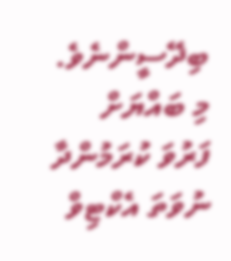ބިދޭސީންނެވެ.
މި ބައްޔަށް ފަރުވަ ކުރަމުންދާ ނުވަތަ އެކްޓިވް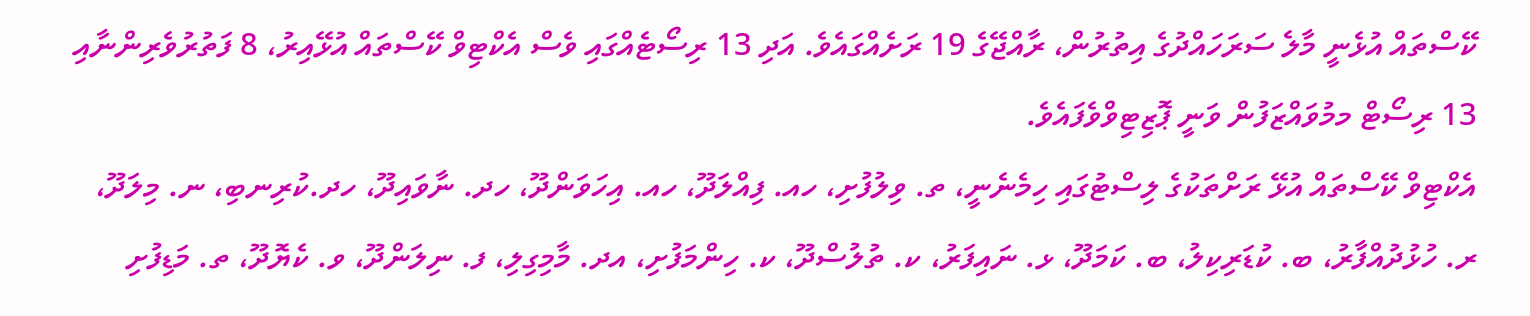ކޭސްތައް އުޅެނީ މާލެ ސަރަހައްދުގެ އިތުރުން، ރާއްޖޭގެ 19 ރަށެއްގައެވެ. އަދި 13 ރިސޯޓެއްގައި ވެސް އެކްޓިވް ކޭސްތައް އުޅޭއިރު، 8 ފަތުރުވެރިންނާއި 13 ރިސޯޓް މމުވައްޒަފުން ވަނީ ޕޮޒިޓިވްވެފައެވެ.
އެކްޓިވް ކޭސްތައް އުޅޭ ރަށްތަކުގެ ލިސްޓުގައި ހިމެނެނީ، ތ. ވިލުފުށި، ހއ. ފިއްލަދޫ، ހއ. އިހަވަންދޫ، ހދ. ނާވައިދޫ، ހދ.ކުރިނބި، ނ. މިލަދޫ، ރ. ހުޅުދުއްފާރު، ބ. ކުޑަރިކިލު، ބ. ކަމަދޫ، ޅ. ނައިފަރު، ކ. ތުލުސްދޫ، ކ. ހިންމަފުށި، އދ. މާމިގިލި، ފ. ނިލަންދޫ، ވ. ކެޔޮދޫ، ތ. މަޑިފުށި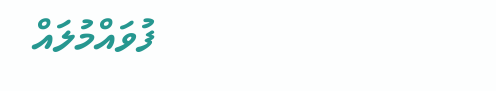ފުވައްމުލައް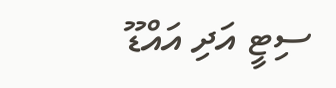ސިޓީ އަދި އައްޑޫ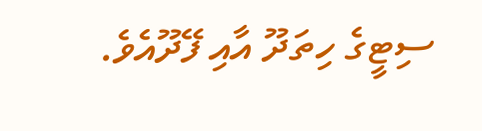ސިޓީގެ ހިތަދޫ އާއި ފޭދޫއެވެ.